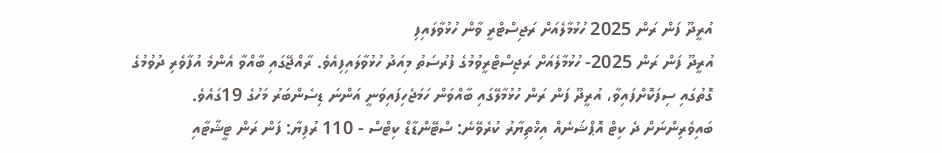އުރީދޫ ފަން ރަން 2025 ހުޅުމާލެއަށް ރަޖިސްޓްރީ ވާން ހުޅުވާލައިފި
އުރީދޫ ފަން ރަން 2025- ހުޅުމާލެއަށް ރަޖިސްޓްރީވުމުގެ ފުރުސަތު މިއަދު ހުޅުވާލައިފިއެވެ. ރާއްޖޭގައި ބާއްވާ އެންމެ އުފާވެރި ދުވުމުގެ ގޮތުގައި ސިފަކޮށްފައިވާ، އުރީދޫ ފަން ރަން ހުޅުމާލޭގައި ބާއްވަން ހަމަޖެހިފައިވަނީ އަންނަ ޑިސެންބަރު މަހުގެ 19ގައެވެ. ބައިވެރިންނަށް ދެ ކިޓް އޮޕްޝަނެއް އިޚްތިޔާރު ކުރެވޭނެ: ސްޓޭންޑާޑް ކިޓްސް - 110 ރުފިޔާ: ފަން ރަން ޓީޝާޓާއި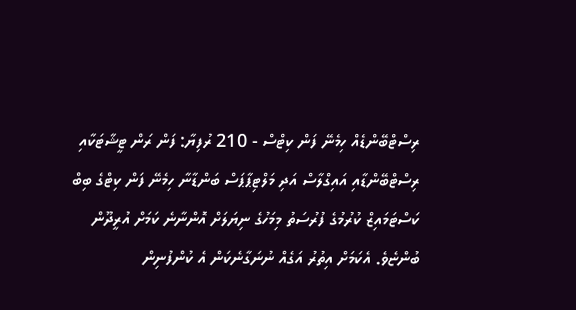ރިސްޓްބޭންޑެއް ހިމެނޭ ފަން ކިޓްސް - 210 ރުފިޔާ: ފަން ރަން ޓީޝާޓަކާއި ރިސްޓްބޭންޑާއި އައިގްލާސް އަދި މަލްޓިޕާޕަސް ބަންޑާނާ ހިމެނޭ ފަން ކިޓްގެ ބިބް ކަސްޓަމައިޒް ކުރުމުގެ ފުރުސަތު މިމަހުގެ ނިޔަލަށް އޮންނާނެ ކަމަށް އުރީދޫން ބުންޏެވެ. އެކަމަށް އިތުރު އަގެއް ނުނަގާނެކަން އެ ކުންފުނިން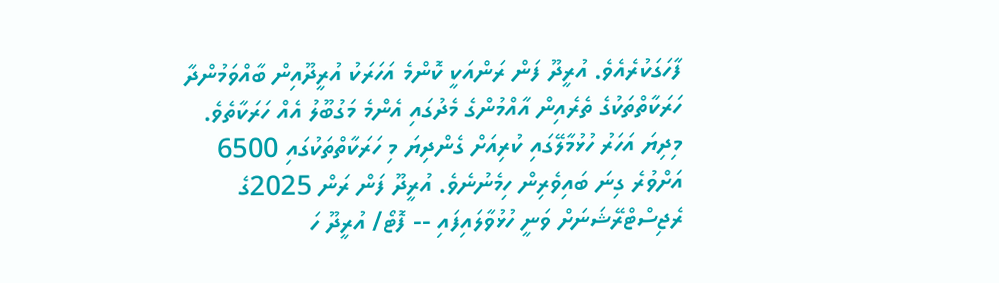ފާހަގަކުރެއެވެ. އުރީދޫ ފަން ރަންއަކީ ކޮންމެ އަހަރަކު އުރީދޫއިން ބާއްވަމުންދާ ހަރަކާތްތަކުގެ ތެރެއިން އާއްމުންގެ މެދުގައި އެންމެ މަގުބޫލު އެއް ހަރަކާތެވެ. މިދިޔަ އަހަރު ހުޅުމާލޭގައި ކުރިއަށް ގެންދިޔަ މި ހަރަކާތްތަކުގައި 6500 އަށްވުރެ ގިނަ ބައިވެރިން ހިމެނުނެވެ. އުރީދޫ ފަން ރަން 2025ގެ ރެޖިސްޓްރޭޝަނަށް ވަނީ ހުޅުވާލައިފައި -- ފޮޓޯ/ އުރީދޫ ހަ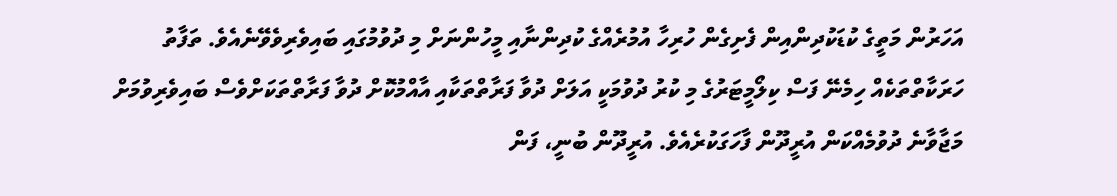އަހަރުން މަތީގެ ކުޑަކުދިންއިން ފެށިގެން ހުރިހާ އުމުރެއްގެ ކުދިންނާއި މީހުންނަށް މި ދުވުމުގައި ބައިވެރިވެވޭނެއެވެ. ތަފާތު ހަރަކާތްތަކެއް ހިމެނޭ ފަސް ކިލޯމީޓަރުގެ މި ކުރު ދުވުމަކީ އަލަށް ދުވާ ފަރާތްތަކާއި އާއްމުކޮށް ދުވާ ފަރާތްތަކަށްވެސް ބައިވެރިވުމަށް މަޖާވާނެ ދުވުމެއްކަން އުރީދޫން ފާހަގަކުރެއެވެ. އުރީދޫން ބުނީ، ފަން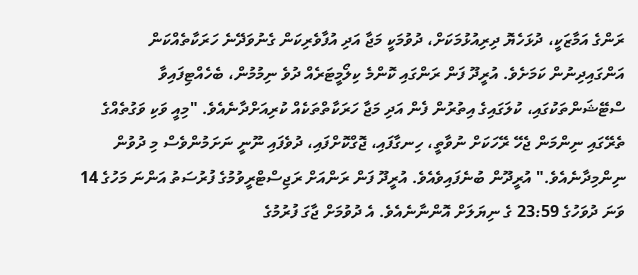ރަންގެ އަމާޒަކީ، ދުޅަހެޔޮ ދިރިއުޅުމަކަށް، ދުވުމަކީ މަޖާ އަދި އުފާވެރިކަން ގެނުވަދޭނެ ހަރަކާތެއްކަން އަންގައިދިނުން ކަމަށެވެ. އުރީދޫ ފަން ރަންގައި ކޮންމެ ކިލޯމީޓަރެއް ދުވެ ނިމުމުން، ބެހެއްޓިފައިވާ ސްޓޭޝަންތަކުގައި، ކުލަގައިގެ އިތުރުން ފެން އަދި މަޖާ ހަރަކާތްތަކެއް ކުރިއަށްދާނެއެވެ. "މިއީ ވަކި ވަގުތެއްގެ ތެރޭގައި ނިންމަން ޖެހޭ ރޭހަކަށް ނުވާތީ، ހިނގާފައި، ޖޮގްކޮށްފައި، ދުވެފައި ނޫނީ ނަށަމުންވެސް މި ދުވުން ނިންމިދާނެއެވެ." އުރީދޫން ބުނެފައިވެއެވެ. އުރީދޫ ފަން ރަންއަށް ރަޖިސްޓްރީވުމުގެ ފުރުސަތު އަންނަ މަހުގެ 14 ވަނަ ދުވަހުގެ 23:59 ގެ ނިޔަލަށް އޮންނާނެއެވެ. އެ ދުވުމަށް ޖާގަ ފުރުމުގެ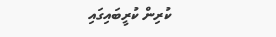ކުރިން ކުރީބައިގައި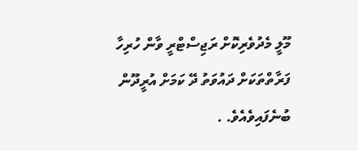މޫލީ މެދުވެރިކޮށް ރަޖިސްޓްރީ ވާން ހުރިހާ ފަރާތްތަކަށް ދައުވަތު ދޭ ކަމަށް އުރީދޫން ބުނެފައިވެއެވެ. .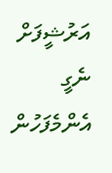އަރުޝީފަށް ނެގީ
އެންމެފަހުން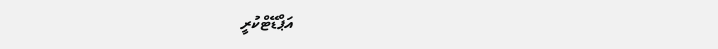އަޕްޑޭޓްކުރީ